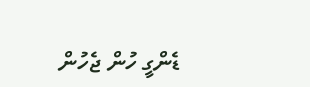ޑެންގީ ހުން ޖެހުން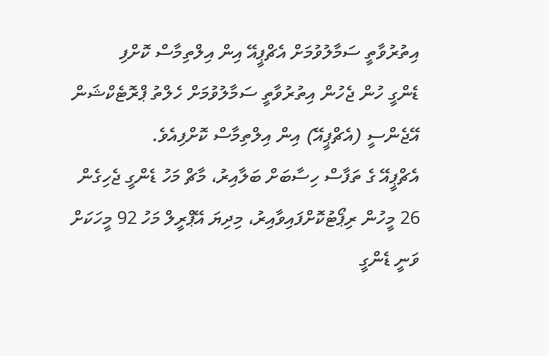އިތުރުވާތީ ސަމާލުވުމަށް އެޗްޕީއޭ އިން އިލްތިމާސް ކޮށްފި
ޑެންގީ ހުން ޖެހުން އިތުރުވާތީ ސަމާލުވުމަށް ހެލްތު ޕްރޮޓެކްޝަން އޭޖެންސީ (އެޗްޕީއޭ) އިން އިލްތިމާސް ކޮށްފިއެވެ.
އެޗްޕީއޭ ގެ ތަފާސް ހިސާބަށް ބަލާއިރު، މާޗް މަހު ޑެންގީ ޖެހިގެން 26 މީހުން ރިޕޯޓުކޮށްފައިވާއިރު، މިދިޔަ އޭޕްރީލް މަހު 92 މީހަކަށް ވަނީ ޑެންގީ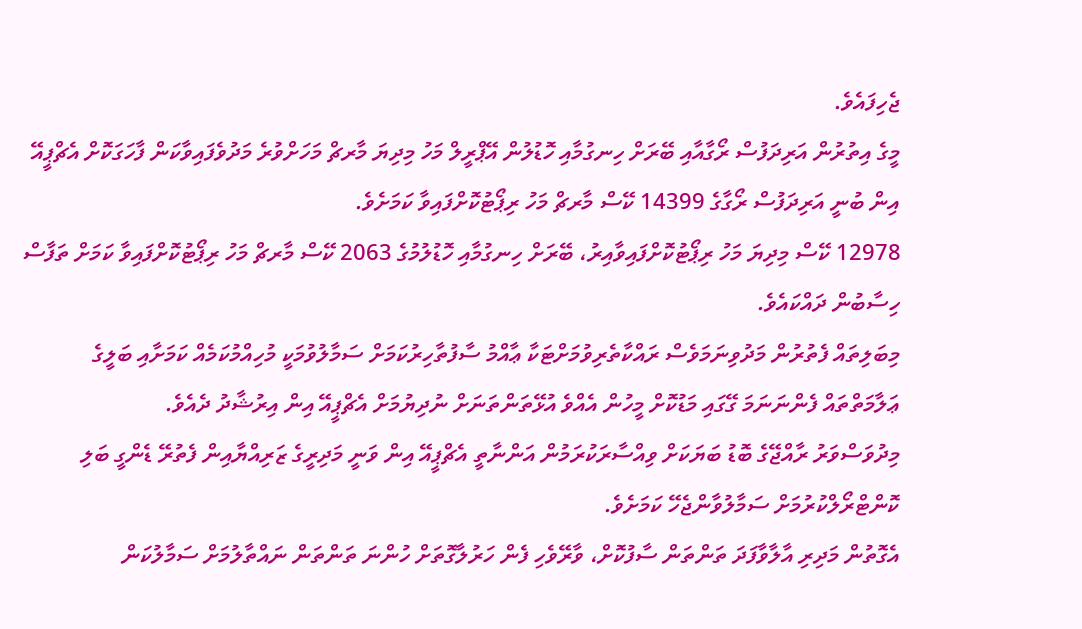ޖެހިފައެވެ.
މީގެ އިތުރުން އަރިދަފުސް ރޯގާއާއި ބޭރަށް ހިނގުމާއި ހޮޑުލުން އޭޕްރީލް މަހު މިދިޔަ މާރޗް މަހަށްވުރެ މަދުވެފައިވާކަން ފާހަގަކޮށް އެޗްޕީއޭ އިން ބުނީ އަރިދަފުސް ރޯގާގެ 14399 ކޭސް މާރޗް މަހު ރިޕޯޓުކޮށްފައިވާ ކަމަށެވެ.
12978 ކޭސް މިދިޔަ މަހު ރިޕޯޓުކޮށްފައިވާއިރު، ބޭރަށް ހިނގުމާއި ހޮޑުލުމުގެ 2063 ކޭސް މާރޗް މަހު ރިޕޯޓުކޮށްފައިވާ ކަމަށް ތަފާސް ހިސާބުން ދައްކައެވެ.
މިބަލިތައް ފެތުރުން މަދުވިނަމަވެސް ރައްކާތެރިވުމަށްޓަކާ ޢާއްމު ސާފުތާހިރުކަމަށް ސަމާލުވުމަކީ މުހިއްމުކަމެއް ކަމަށާއި ބަލީގެ ޢަލާމަތްތައް ފެންނަނަމަ ގޭގައި މަޑުކޮށް މީހުން އެއްވެ އުޅޭތަންތަނަށް ނުދިޔުމަށް އެޗްޕީއޭ އިން އިރުޝާދު ދެއެވެ.
މިދުވަސްވަރު ރާއްޖޭގެ ބޮޑު ބަޔަކަށް ވިއްސާރަކުރަމުން އަންނާތީ އެޗްޕީއޭ އިން ވަނީ މަދިރީގެ ޒަރިއްޔާއިން ފެތުރޭ ޑެންގީ ބަލި ކޮންޓްރޯލްކުރުމަށް ސަމާލުވާންޖެހޭ ކަމަށެވެ.
އެގޮތުން މަދިރި އާލާވާފަދަ ތަންތަން ސާފުކޮށް، ވާރޭވެހި ފެން ހަރުލާގޮތަށް ހުންނަ ތަންތަން ނައްތާލުމަށް ސަމާލުކަން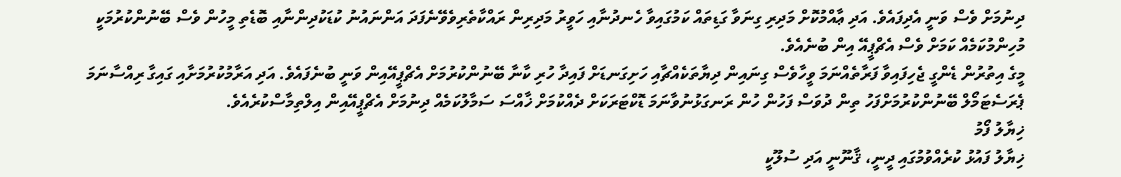ދިނުމަށް ވެސް ވަނީ އެދިފައެވެ. އަދި ޢާއްމުކޮށް މަދިރި ގިނަވާ ގަޑިތައް ކަމުގައިވާ ހެނދުނާއި ހަވީރު މަދިރިން ރައްކާތެރިވެވޭނެފަދަ އަންނައުނު ކުޑަކުދިންނާއި ބޮޑެތި މީހުން ވެސް ބޭނުންކުރުމަކީ މުހިންމުކަމެއް ކަމަށް ވެސް އެޗްޕީއޭ އިން ބުނެއެވެ.
މީގެ އިތުރުން ޑެންގީ ޖެހިފައިވާ ފަރާތެއްނަމަ ވީހާވެސް ގިނައިން ދިޔާތަކެއްޗާއި ހަށިގަނޑަށް ފައިދާ ހުރި ކާނާ ބޭނުންކުރުމަށް އެޗްޕީއޭއިން ވަނީ ބުނެފައެވެ. އަދި އަރާމުކުރުމަށާއި ގައިގާ ރިއްސާނަމަ ޕެރަސެޓަމޯލް ބޭނުންކުރުމަށްފަހު ތިން ދުވަސް ފަހުން ހުން ރަނގަޅުނުވާނަމަ ޑޮކްޓަރަކަށް ދެއްކުމަށް ޚާއްސަ ސަމާލުކަމެއް ދިނުމަށް އެޗްޕީއޭއިން އިލްތިމާސްކުރެއެވެ.
ޚިޔާލު ފޯމު
ޚިޔާލު ފައުޅު ކުރެއްވުމުގައި ދީނީ، ޤާނޫނީ އަދި ސުލޫކީ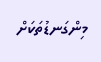މިންގަނޑުތަކަށް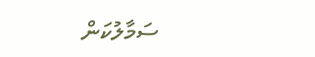ސަމާލުކަން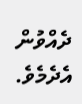ދެއްވުން އެދެމެވެ.